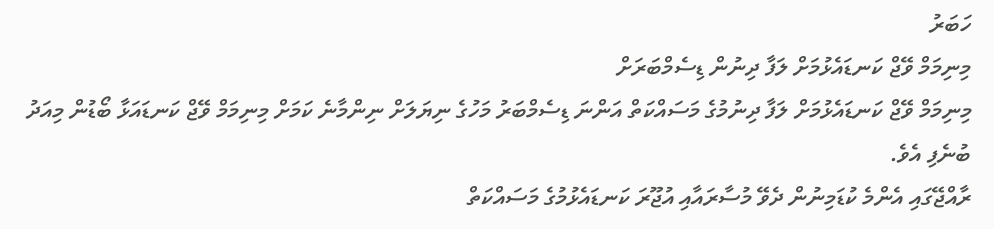ހަބަރު
މިނިމަމް ވޭޖް ކަނޑައެޅުމަށް ލަފާ ދިނުން ޑިސެމްބަރަށް
މިނިމަމް ވޭޖް ކަނޑައެޅުމަށް ލަފާ ދިނުމުގެ މަސައްކަތް އަންނަ ޑިސެމްބަރު މަހުގެ ނިޔަލަށް ނިންމާނެ ކަމަށް މިނިމަމް ވޭޖް ކަނޑައަޅާ ބޯޑުން މިއަދު ބުނެފި އެވެ.
ރާއްޖޭގައި އެންމެ ކުޑަމިނުން ދެވޭ މުސާރައާއި އުޖޫރަ ކަނޑައެޅުމުގެ މަސައްކަތް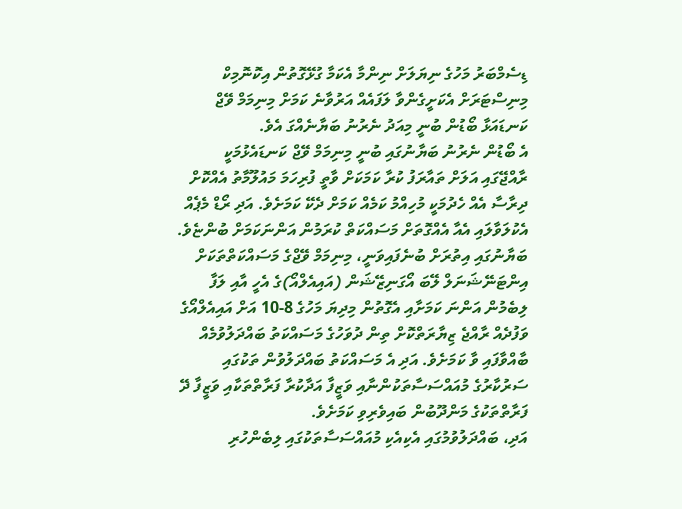ޑިސެމްބަރު މަހުގެ ނިޔަލަށް ނިންމާ އެކަމާ ގުޅޭގޮތުން އިކޮނޮމިކް މިނިސްޓަރަށް އެކަށީގެންވާ ލަފައެއް އަރުވާނެ ކަމަށް މިނިމަމް ވޭޖް ކަނޑައަޅާ ބޯޑުން ބުނީ މިއަދު ނެރުނު ބަޔާނެއްގަ އެވެ.
އެ ބޯޑުން ނެރުނު ބަޔާނުގައި ބުނީ މިނިމަމް ވޭޖް ކަނޑައެޅުމަކީ ރާއްޖޭގައި އަލަށް ތައާރަފު ކުރާ ކަމަކަށް ވާތީ ފުރިހަމަ މައުލޫމާތު އެއްކޮށް ދިރާސާ އެއް ހެދުމަކީ މުހިއްމު ކަމެއް ކަމަށް ދެކޭ ކަމަށެވެ. އަދި ރޯޑް މެޕެއް އެކުލަވާލައި އެއާ އެއްގޮތަށް މަސައްކަތް ކުރަމުން އަންނަކަމަށް ބުންޏެވެ.
ބަޔާނުގައި އިތުރަށް ބުނެފައިވަނީ، މިނިމަމް ވޭޖްގެ މަސައްކަތްތަކަށް އިންޓަނޭޝަނަލް ލޭބަ އޯގަނިޒޭޝަން (އައިއެލްއޯ)ގެ އެހީ އާއި ލަފާ ލިބެމުން އަންނަ ކަމަށާއި އެގޮތުން މިދިޔަ މަހުގެ 8-10 އަށް އައިއެލްއޯގެ ވަފުދެއް ރާއްޖެ ޒިޔާރަތްކޮށް ތިން ދުވަހުގެ މަސައްކަތު ބައްދަލުވުމެއް ބާއްވާފައި ވާ ކަމަށެވެ. އަދި އެ މަސައްކަތު ބައްދަލުވުން ތަކުގައި ސަރުކާރުގެ މުއައްސަސާތަކުންނާއި ވަޒީފާ އަދާކުރާ ފަރާތްތަކާއި ވަޒީފާ ދޭ ފަރާތްތަކުގެ މަންދޫބުން ބައިވެރިވި ކަމަށެވެ.
އަދި، ބައްދަލުވުމުގައި އެކިއެކި މުއައްސަސާތަކުގައި ލިބެންހުރި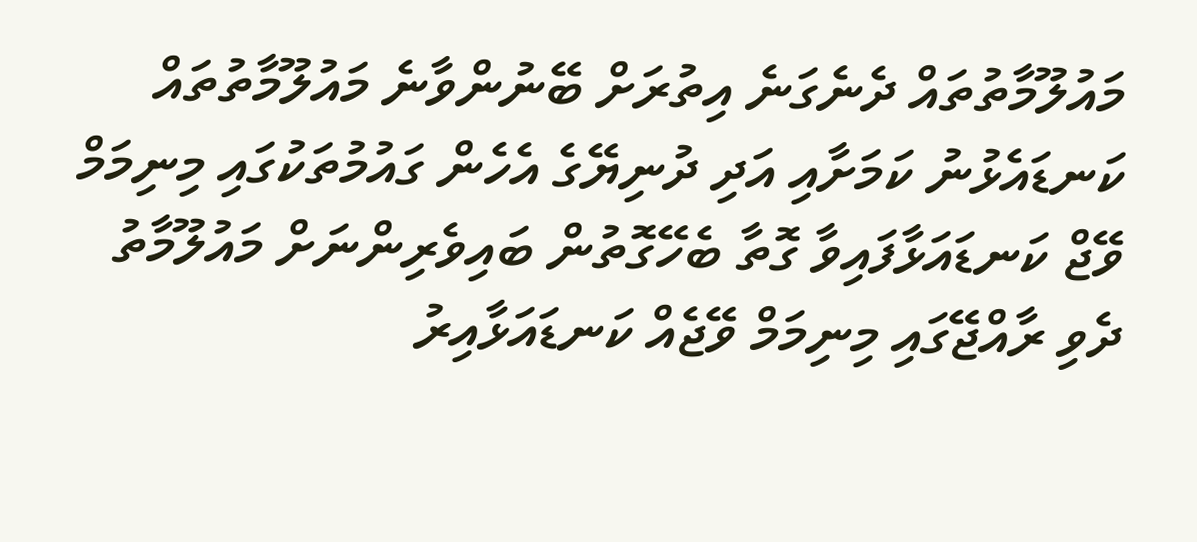މައުލޫމާތުތައް ދެނެގަނެ އިތުރަށް ބޭނުންވާނެ މައުލޫމާތުތައް ކަނޑައެޅުނު ކަމަށާއި އަދި ދުނިޔޭގެ އެހެން ގައުމުތަކުގައި މިނިމަމް ވޭޖް ކަނޑައަޅާފައިވާ ގޮތާ ބެހޭގޮތުން ބައިވެރިންނަށް މައުލޫމާތު ދެވި ރާއްޖޭގައި މިނިމަމް ވޭޖެއް ކަނޑައަޅާއިރު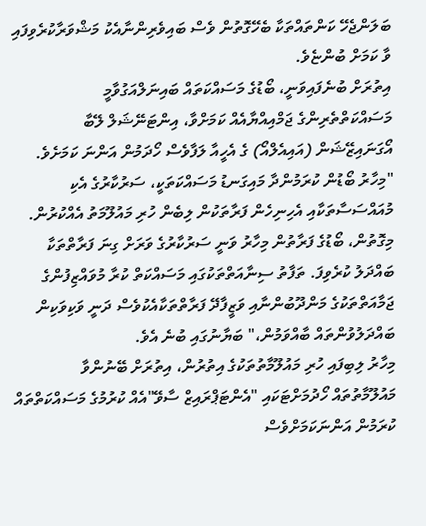ބަލަންޖެހޭ ކަންތައްތަކާ ބެހޭގޮތުން ވެސް ބައިވެރިންނާއެކު މަޝްވަރާކުރެވިފައި ވާ ކަމަށް ބުންޏެވެ.
އިތުރަށް ބުނެފައިވަނީ، ބޯޑުގެ މަސައްކަތައް ބައިނަލްއަގުވާމީ މަސައްކަތްތެރިންގެ ޖަމްއިއްޔާއެއް ކަމަށްވާ، އިންޓަނޭޝަލް ލޭބާ އޯގަނައިޒޭޝަން (އައިއެލްއޯ) ގެ އެހީއާ ލަފާވެސް ހޯދަމުން އަންނަ ކަމަށެވެ.
"މިހާރު ބޯޑުން ކުރަމުންދާ މައިގަނޑު މަސައްކަތަކީ، ސަރުކާރުގެ އެކި މުއައްސަސާތަކާއި އެހިނިހެން ފަރާތަކުން ލިބެން ހުރި މައުލޫމަތު އެއްކުރުން. މިގޮތުން، ބޯޑުގެ ފަރާތުން މިހާރު ވަނީ ސަރުކާރުގެ ވަރަށް ގިނަ ފަރާތްތަކާ ބައްދަލު ކުރެވިފަ. ތަފާތު ސިނާއަތްތަކުގައި މަސައްކަތް ކުރާ މުވައްޒިފުންގެ ޖަމާއަތްތަކުގެ މަންދޫބުންނާއި ވަޒީފާދޭ ފަރާތްތަކާއެކުވެސް ދަނީ ވަކިވަކިން ބައްދަލުވުންތައް ބާއްވަމުން،" ބަޔާނުގައި ބުނެ އެވެ.
މިހާރު ލިބިފައި ހުރި މައުލޫމާތުތަކުގެ އިތުރުން، އިތުރަށް ބޭނުންވާ މައުލޫމާތުތައް ހޯދުމަށްޓަކައި "އެންޓަޕްރައިޒް ސާވޭ"އެއް ކުރުމުގެ މަސައްކަތްތައް ކުރަމުން އަންނަކަމަށްވެސް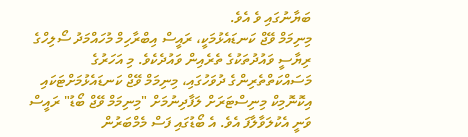ބަޔާނުގައި ވެ އެވެ.
މިނިމަމް ވޭޖް ކަނޑައެޅުމަކީ، ރައީސް އިބްރާހިމް މުހައްމަދު ސޯލިހްގެ ރިޔާސީ ވައުދުތަކުގެ ތެރެއިން ވައުދެކެވެ. މި އަހަރުގެ މަސައްކަތްތެރިންގެ ދުވަހުގައި، މިނިމަމް ވޭޖް ކަނޑައެޅުމަށްޓަކައި އިކޮނޮމިކް މިނިސްޓަރަށް ލަފާދިނުމަށް "މިނިމަމް ވޭޖް ބޯޑު" ރައީސް ވަނީ އެކުލަވާލާފަ އެވެ. އެ ބޯޑުގައި ފަސް މެމްބަރުން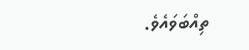ތިއްބަވައެވެ.